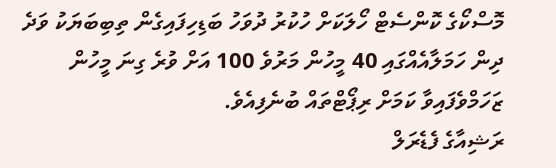މޮސްކޯގެ ކޮންސެޓް ހޯލަކަށް ހުކުރު ދުވަހު ބަޑިހިފައިގެން ތިބިބަޔަކު ވަދެ ދިން ހަމަލާއެއްގައި 40 މީހުން މަރުވެ 100 އަށް ވުރެ ގިނަ މީހުން ޒަހަމްވެފައިވާ ކަމަށް ރިޕޯޓްތައް ބުނެފިއެވެ.
ރަޝިއާގެ ފެޑެރަލް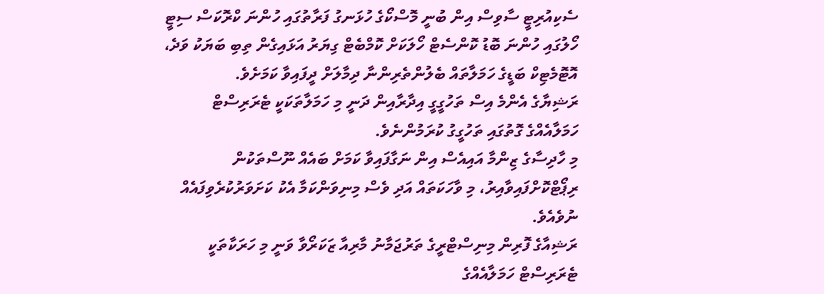ސެކިއުރިޓީ ސާވިސް އިން ބުނީ މޮސްކޯގެ ހުޅަނގު ފަރާތުގައި ހުންނަ ކްރޮކަސް ސިޓީ ހޯލުގައި ހުންނަ ބޮޑު ކޮންސެޓް ހޯލަކަށް ކޮމްބެޓް ގިޔަރު އަޅައިގެން ތިބި ބަޔަކު ވަދެ، އޮޓޮމެޓިކް ބަޑީގެ ހަމަލާތައް ބެލުންތެރިންނާ ދިމާލަށް ދީފައިވާ ކަމަށެވެ.
ރަޝިޔާގެ އެންމެ އިސް ތަހުގީގީ އިދާރާއިން ދަނީ މި ހަމަލާތަކަކީ ޓެރަރިސްޓް ހަމަލާއެއްގެ ގޮތުގައި ތަހުގީގު ކުރަމުންނެވެ.
މި ހާދިސާގެ ޒިންމާ އައިއެސް އިން ނަގާފައިވާ ކަމަށް ބައެއް ނޫސްތަކުން ރިޕޯޓްކޮށްފައިވާއިރު، މި ވާހަކަތައް އަދި ވެސް މިނިވަންކަމާ އެކު ކަށަވަރުކުރެވިފައެއް ނުވެއެވެ.
ރަޝިއާގެ ފޮރިން މިނިސްޓްރީގެ ތަރުޖަމާނު މާރިއާ ޒަކަރޯވާ ވަނީ މި ހަރަކާތަކީ ޓެރަރިސްޓް ހަމަލާއެއްގެ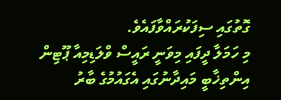ގޮތުގައި ސިފަކުރައްވާފައެވެ.
މި ހަމަލާ ދީފައި މިވަނީ ރައީސް ވްލަޑިމިއާ ޕޫޓިން އިންތިޚާބީ މައިދާނުގައި އެގައުމުގެ ބާރު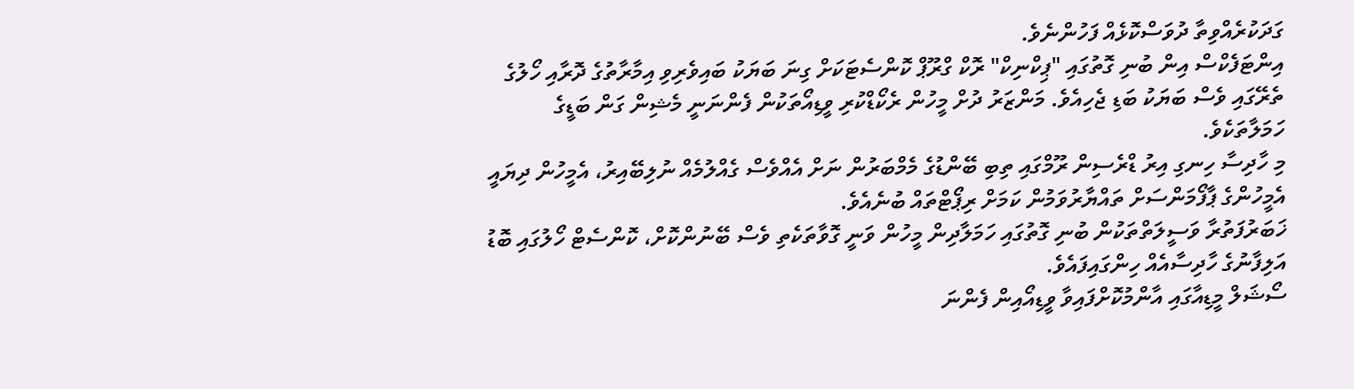ގަދަކުރެއްވިތާ ދުވަސްކޮޅެއް ފަހުންނެވެ.
އިންޓަފެކްސް އިން ބުނި ގޮތުގައި "ޕިކްނިކް" ރޮކް ގްރޫޕް ކޮންސެޓަކަށް ގިނަ ބަޔަކު ބައިވެރިވި އިމާރާތުގެ ދޮރާއި ހޯލުގެ ތެރޭގައި ވެސް ބަޔަކު ބަޑި ޖެހިއެވެ. މަންޒަރު ދުށް މީހުން ރެކޯޑްކުރި ވީޑިއޯތަކުން ފެންނަނީ މެޝިން ގަން ބަޑީގެ ހަމަލާތަކެވެ.
މި ހާދިސާ ހިނގި އިރު ޑްރެސިން ރޫމްގައި ތިބި ބޭންޑުގެ މެމްބަރުން ނަށް އެއްވެސް ގެއްލުމެއް ނުލިބޭއިރު، އެމީހުން ދިޔައީ އެމީހުންގެ ޕާފޯމަންސަށް ތައްޔާރުވަމުން ކަމަށް ރިޕޯޓްތައް ބުނެއެވެ.
ޚަބަރުފަތުރާ ވަސީލަތްތަކުން ބުނި ގޮތުގައި ހަމަލާދިން މީހުން ވަނީ ގޮވާތަކެތި ވެސް ބޭނުންކޮށް، ކޮންސެޓް ހޯލުގައި ބޮޑު އަލިފާނުގެ ހާދިސާއެއް ހިންގައިފައެވެ.
ސޯޝަލް މީޑިއާގައި އާންމުކޮށްފައިވާ ވީޑިއޯއިން ފެންނަ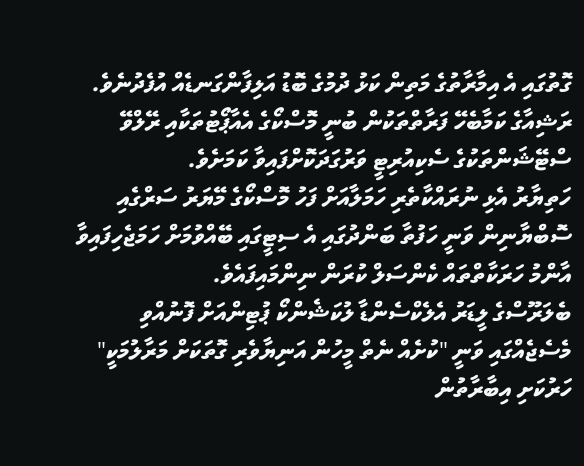ގޮތުގައި އެ އިމާރާތުގެ މަތިން ކަޅު ދުމުގެ ބޮޑު އަލިފާންގަނޑެއް އުފެދުނެވެ.
ރަޝިއާގެ ކަމާބެހޭ ފަރާތްތަކުން ބުނީ މޮސްކޯގެ އެއާޕޯޓުތަކާއި ރޭލްވޭ ސްޓޭޝަންތަކުގެ ސެކިއުރިޓީ ވަރުގަދަކޮށްފައިވާ ކަމަށެވެ.
ހަތިޔާރު އެޅި ނުރައްކާތެރި ހަމަލާއަށް ފަހު މޮސްކޯގެ މޭޔަރު ސަރްގެއި ސޮބްޔާނިން ވަނީ ހަފުތާ ބަންދުގައި އެ ސިޓީގައި ބޭއްވުމަށް ހަމަޖެހިފައިވާ އާންމު ހަރަކާތްތައް ކެންސަލް ކުރަން ނިންމައިފައެވެ.
ބެލަރޫސްގެ ލީޑަރު އެލެކްސެންޑާ ލުކަޝެންކޯ ޕުޓިންއަށް ފޮނުއްވި މެސެޖެއްގައި ވަނީ "ކުށެއް ނެތް މީހުން އަނިޔާވެރި ގޮތަކަށް މަރާލުމަކީ" ހަރުކަށި އިބާރާތުން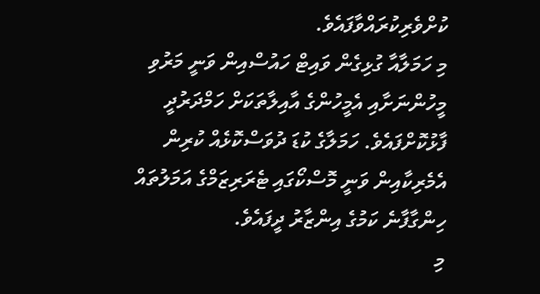ކުށްވެރިކުރައްވާފައެވެ.
މި ހަމަލާއާ ގުޅިގެން ވައިޓް ހައުސްއިން ވަނީ މަރުވި މީހުންނަށާއި އެމީހުންގެ އާއިލާތަކަށް ހަމްދަރުދީ ފާޅުކޮށްފައެވެ. ހަމަލާގެ ކުޑަ ދުވަސްކޮޅެއް ކުރިން އެމެރިކާއިން ވަނީ މޮސްކޯގައި ޓެރަރިޒަމްގެ އަމަލުތައް ހިންގާފާނެ ކަމުގެ އިންޒާރު ދީފައެވެ.
މި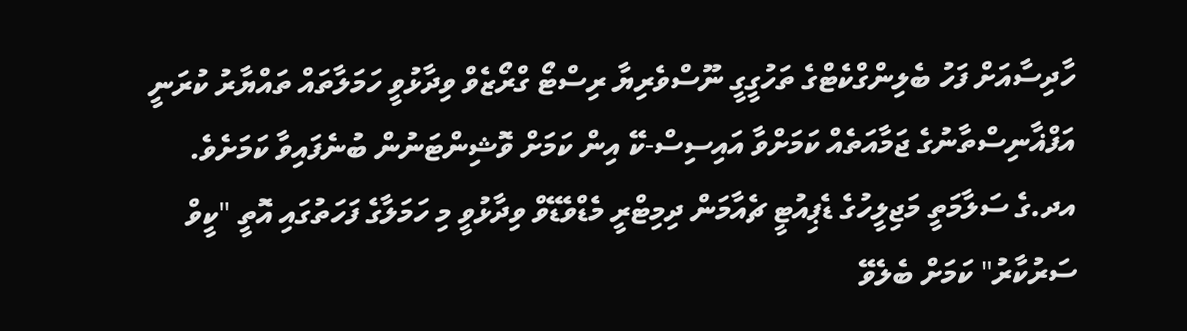ހާދިސާއަށް ފަހު ބެލިންގްކެޓްގެ ތަހުގީގީ ނޫސްވެރިޔާ ރިސްޓޯ ގްރޯޒެވް ވިދާޅުވީ ހަމަލާތައް ތައްޔާރު ކުރަނީ އަފްޣާނިސްތާނުގެ ޖަމާއަތެއް ކަމަށްވާ އައިސިސް-ކޭ އިން ކަމަށް ވޮޝިންޓަނުން ބުނެފައިވާ ކަމަށެވެ.
އދ.ގެ ސަލާމަތީ މަޖިލީހުގެ ޑެޕިއުޓީ ޗެއާމަން ދިމިޓްރީ މެޑްވެޑޭވް ވިދާޅުވީ މި ހަމަލާގެ ފަހަތުގައި އޮތީ "ކީވް ސަރުކާރު" ކަމަށް ބެލެވޭ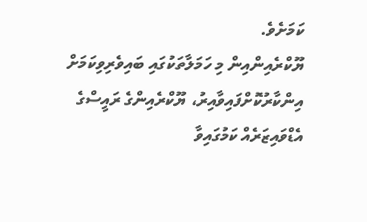ކަމަށެވެ.
ޔޫކްރެއިންއިން މި ހަމަލާތަކުގައި ބައިވެރިވިކަމަށް އިންކާރުކޮށްފައިވާއިރު، ޔޫކްރެއިންގެ ރައީސްގެ އެޑްވައިޒަރެއް ކަމުގައިވާ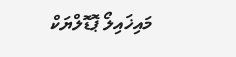މައިޚައިލޯ ޕޮޑޮލްޔަކް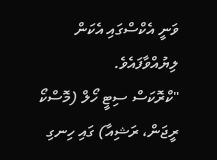ވަނީ އެކްސްގައި އެކަން ލިޔުއްވާފައެވެ.
"ކްރޮކަސް ސިޓީ ހޯލް (މޮސްކޯ ރީޖަން، ރަޝިއާ) ގައި ހިނގި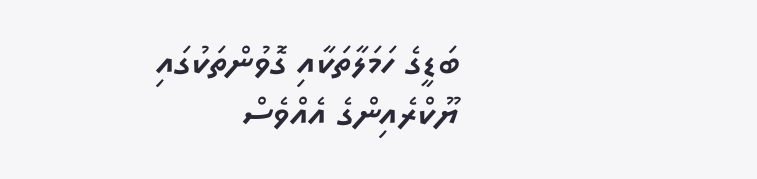ބަޑީގެ ހަމަލާތަކާއި ގޮވުންތަކުގައި ޔޫކްރެއިންގެ އެއްވެސް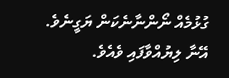ގުޅުމެއް ނޯންނާނެކަން ޔަގީނެވެ. އޭނާ ލިޔުއްވާފައި ވެއެވެ.